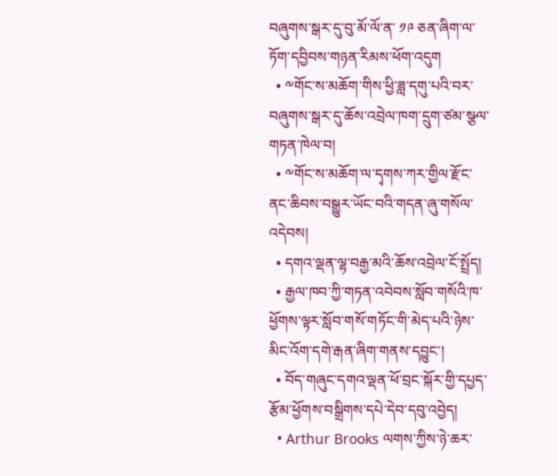བཞུགས་སྒར་དུ་བུ་མོ་ལོ་ན་ ༡༩ ཅན་ཞིག་ལ་ཏོག་དབྱིབས་གཉན་རིམས་ཕོག་འདུག
  • ༸གོང་ས་མཆོག་གིས་ཕྱི་ཟླ་དགུ་པའི་བར་བཞུགས་སྒར་དུ་ཆོས་འབྲེལ་ཁག་དྲུག་ཙམ་སྩལ་གཏན་ཁེལ་བ།
  • ༸གོང་ས་མཆོག་ལ་དྭགས་ཀར་གྱིལ་རྫོང་ནང་ཆིབས་བསྒྱུར་ཡོང་བའི་གདན་ཞུ་གསོལ་འདེབས།
  • དགའ་ལྡན་ལྷ་བརྒྱ་མའི་ཆོས་འབྲེལ་ངོ་སྤྲོད།
  • རྒྱལ་ཁབ་ཀྱི་གཏན་འབེབས་སློབ་གསོའི་ཁ་ཕྱོགས་ལྟར་སློབ་གསོ་གཏོང་གི་མེད་པའི་ཉེས་མིང་འོག་དགེ་རྒན་ཞིག་གནས་དབྱུང་།
  • བོད་གཞུང་དགའ་ལྡན་ཕོ་བྲང་སྐོར་གྱི་དཔྱད་རྩོམ་ཕྱོགས་བསྒྲིགས་དཔེ་དེབ་དབུ་འབྱེད།
  • Arthur Brooks ལགས་ཀྱིས་ཉེ་ཆར་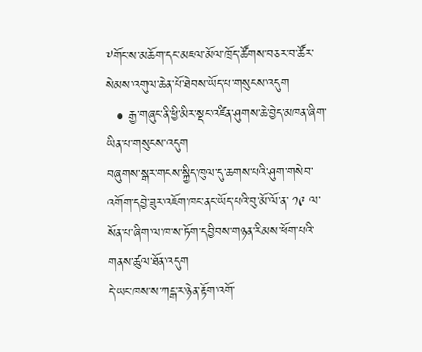༸གོང་ས་མཆོག་དང་མཇལ་མོལ་ཁྲོད་ཚོགས་བཅར་བ་ཚོར་སེམས་འགུལ་ཆེན་པོ་ཐེབས་ཡོད་པ་གསུངས་འདུག
  • རྒྱ་གཞུང་ནི་ཕྱི་མིར་སྡང་འཛིན་ཤུགས་ཆེ་བྱེད་མཁན་ཞིག་ཡིན་པ་གསུངས་འདུག
བཞུགས་སྒར་གངས་སྐྱིད་ཁུལ་དུ་ཆགས་པའི་ཤུག་གསེབ་འགོག་དབྱེ་ཟུར་འཇོག་ཁང་ནང་ཡོད་པའི་བུ་མོ་ལོ་ན་ ༡༩ ལ་སོན་པ་ཞིག་ལ་ཁ་ས་ཏོག་དབྱིབས་གཉན་རིམས་ཕོག་པའི་གནས་ཚུལ་ཐོན་འདུག
དེ་ཡང་ཁས་ས་ཀངྒ་ར་ཉེན་རྟོག་འགོ་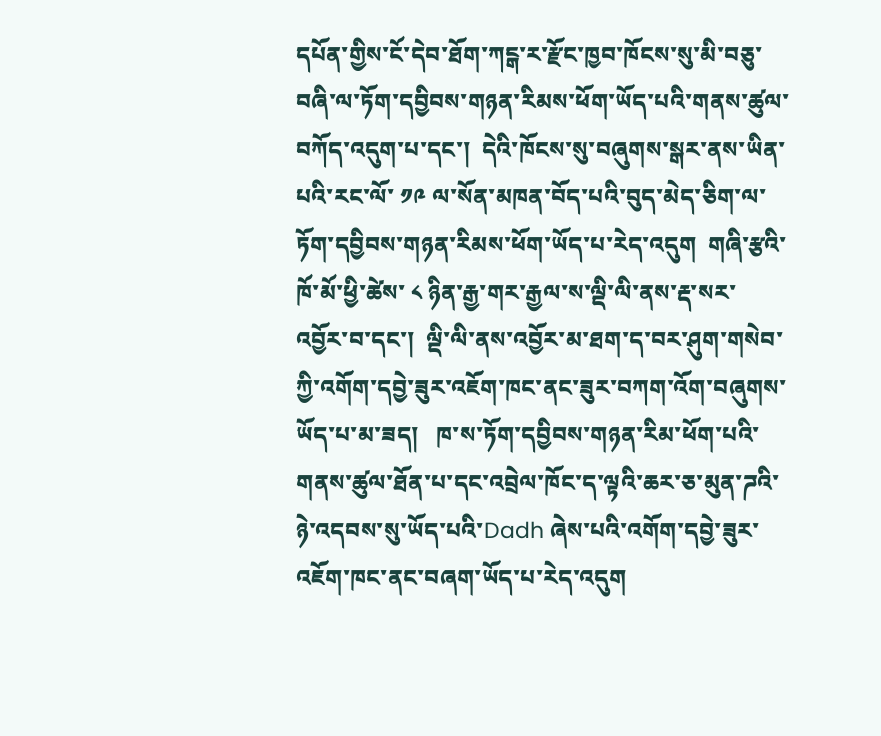དཔོན་གྱིས་ངོ་དེབ་ཐོག་ཀངྒ་ར་རྫོང་ཁྱབ་ཁོངས་སུ་མི་བཅུ་བཞི་ལ་ཏོག་དབྱིབས་གཉན་རིམས་ཕོག་ཡོད་པའི་གནས་ཚུལ་བཀོད་འདུག་པ་དང་།  དེའི་ཁོངས་སུ་བཞུགས་སྒར་ནས་ཡིན་པའི་རང་ལོ་ ༡༩ ལ་སོན་མཁན་བོད་པའི་བུད་མེད་ཅིག་ལ་ཏོག་དབྱིབས་གཉན་རིམས་ཕོག་ཡོད་པ་རེད་འདུག  གཞི་རྩའི་ཁོ་མོ་ཕྱི་ཚེས་ ༨ ཉིན་རྒྱ་གར་རྒྱལ་ས་ལྡི་ལི་ནས་རྡ་སར་འབྱོར་བ་དང་།  ལྡི་ལི་ནས་འབྱོར་མ་ཐག་ད་བར་ཤུག་གསེབ་ཀྱི་འགོག་དབྱེ་ཟུར་འཇོག་ཁང་ནང་ཟུར་བཀག་འོག་བཞུགས་ཡོད་པ་མ་ཟད།   ཁ་ས་ཏོག་དབྱིབས་གཉན་རིམ་ཕོག་པའི་གནས་ཚུལ་ཐོན་པ་དང་འབྲེལ་ཁོང་ད་ལྟའི་ཆར་ཅ་མུན་ཌའི་ཉེ་འདབས་སུ་ཡོད་པའི་Dadh ཞེས་པའི་འགོག་དབྱེ་ཟུར་འཇོག་ཁང་ནང་བཞག་ཡོད་པ་རེད་འདུག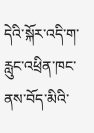དེའི་སྐོར་འདི་ག་རླུང་འཕྲིན་ཁང་ནས་བོད་མིའི་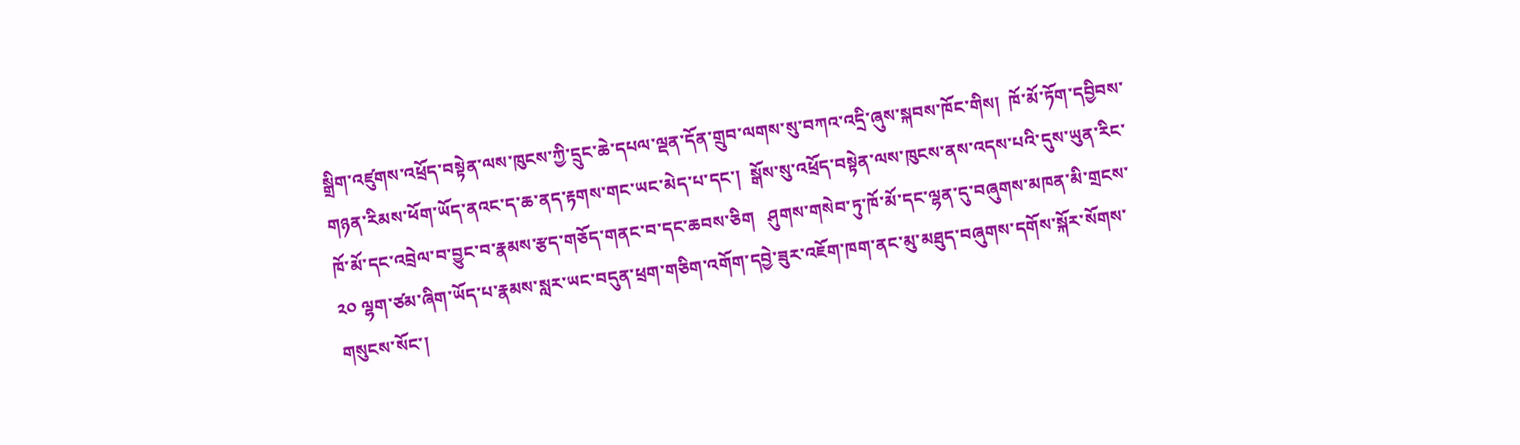སྒྲིག་འཛུགས་འཕྲོད་བསྟེན་ལས་ཁུངས་ཀྱི་དྲུང་ཆེ་དཔལ་ལྡན་དོན་གྲུབ་ལགས་སུ་བཀའ་འདྲི་ཞུས་སྐབས་ཁོང་གིས།  ཁོ་མོ་ཏོག་དབྱིབས་གཉན་རིམས་ཕོག་ཡོད་ནའང་ད་ཆ་ནད་རྟགས་གང་ཡང་མེད་པ་དང་།  སྒོས་སུ་འཕྲོད་བསྟེན་ལས་ཁུངས་ནས་འདས་པའི་དུས་ཡུན་རིང་ཁོ་མོ་དང་འབྲེལ་བ་བྱུང་བ་རྣམས་རྩད་གཅོད་གནང་བ་དང་ཆབས་ཅིག   ཤུགས་གསེབ་ཏུ་ཁོ་མོ་དང་ལྷན་དུ་བཞུགས་མཁན་མི་གྲངས་ ༢༠ ལྷག་ཙམ་ཞིག་ཡོད་པ་རྣམས་སླར་ཡང་བདུན་ཕྲག་གཅིག་འགོག་དབྱེ་ཟུར་འཇོག་ཁག་ནང་མུ་མཐུད་བཞུགས་དགོས་སྐོར་སོགས་གསུངས་སོང་།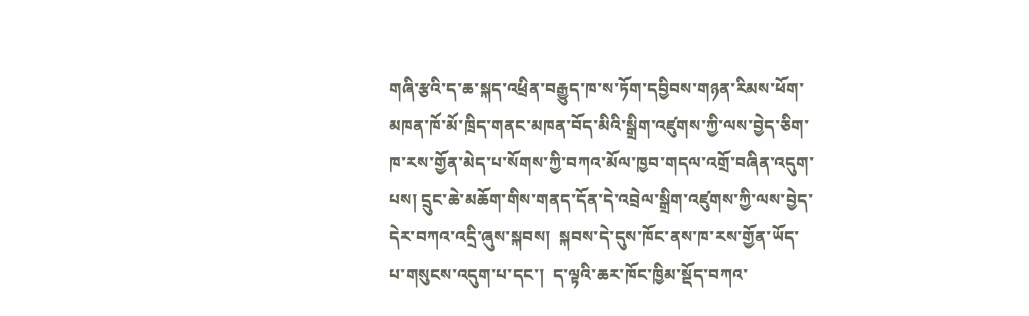གཞི་རྩའི་ད་ཆ་སྐད་འཕྲིན་བརྒྱུད་ཁ་ས་ཏོག་དབྱིབས་གཉན་རིམས་ཕོག་མཁན་ཁོ་མོ་ཁྲིད་གནང་མཁན་བོད་མིའི་སྒྲིག་འཛུགས་ཀྱི་ལས་བྱེད་ཅིག་ཁ་རས་གྱོན་མེད་པ་སོགས་ཀྱི་བཀའ་མོལ་ཁྱབ་གདལ་འགྲོ་བཞིན་འདུག་པས། དྲུང་ཆེ་མཆོག་གིས་གནད་དོན་དེ་འབྲེལ་སྒྲིག་འཛུགས་ཀྱི་ལས་བྱེད་དེར་བཀའ་འདྲི་ཞུས་སྐབས།  སྐབས་དེ་དུས་ཁོང་ནས་ཁ་རས་གྱོན་ཡོད་པ་གསུངས་འདུག་པ་དང་།  ད་ལྟའི་ཆར་ཁོང་ཁྱིམ་སྡོད་བཀའ་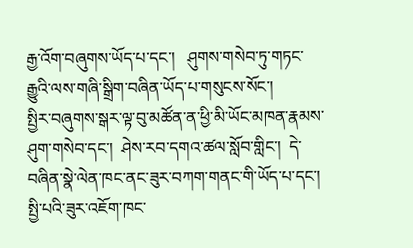རྒྱ་འོག་བཞུགས་ཡོད་པ་དང་།   ཤུགས་གསེབ་ཏུ་གཏང་རྒྱུའི་ལས་གཞི་སྒྲིག་བཞིན་ཡོད་པ་གསུངས་སོང་།
སྤྱིར་བཞུགས་སྒར་ལྟ་བུ་མཚོན་ན་ཕྱི་མི་ཡོང་མཁན་རྣམས་ཤུག་གསེབ་དང་།  ཤེས་རབ་དགའ་ཚལ་སློབ་གླིང་།  དེ་བཞིན་སྣེ་ལེན་ཁང་ནང་ཟུར་བཀག་གནང་གི་ཡོད་པ་དང་།  སྤྱི་པའི་ཟུར་འཇོག་ཁང་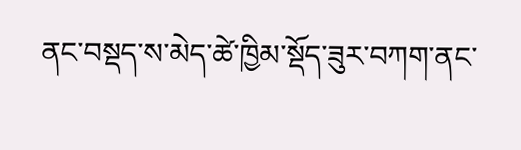ནང་བསྡད་ས་མེད་ཚེ་ཁྱིམ་སྡོད་ཟུར་བཀག་ནང་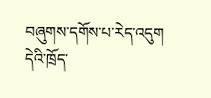བཞུགས་དགོས་པ་རེད་འདུག  དེའི་ཁྲོད་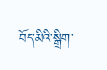བོད་མིའི་སྒྲིག་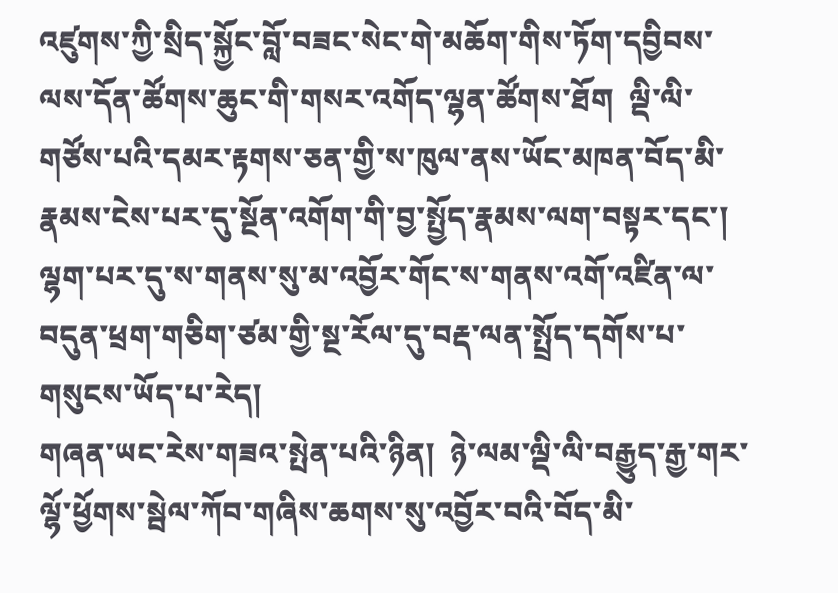འཛུགས་ཀྱི་སྲིད་སྐྱོང་བློ་བཟང་སེང་གེ་མཆོག་གིས་ཏོག་དབྱིབས་ལས་དོན་ཚོགས་ཆུང་གི་གསར་འགོད་ལྷན་ཚོགས་ཐོག  ལྡི་ལི་གཙོས་པའི་དམར་རྟགས་ཅན་གྱི་ས་ཁུལ་ནས་ཡོང་མཁན་བོད་མི་རྣམས་ངེས་པར་དུ་སྔོན་འགོག་གི་བྱ་སྤྱོད་རྣམས་ལག་བསྟར་དང་། ལྷག་པར་དུ་ས་གནས་སུ་མ་འབྱོར་གོང་ས་གནས་འགོ་འཛིན་ལ་བདུན་ཕྲག་གཅིག་ཙམ་གྱི་སྔ་རོལ་དུ་བརྡ་ལན་སྤྲོད་དགོས་པ་གསུངས་ཡོད་པ་རེད།
གཞན་ཡང་རེས་གཟའ་སྤེན་པའི་ཉིན།  ཉེ་ལམ་ལྡི་ལི་བརྒྱུད་རྒྱ་གར་ལྷོ་ཕྱོགས་སྦེལ་ཀོབ་གཞིས་ཆགས་སུ་འབྱོར་བའི་བོད་མི་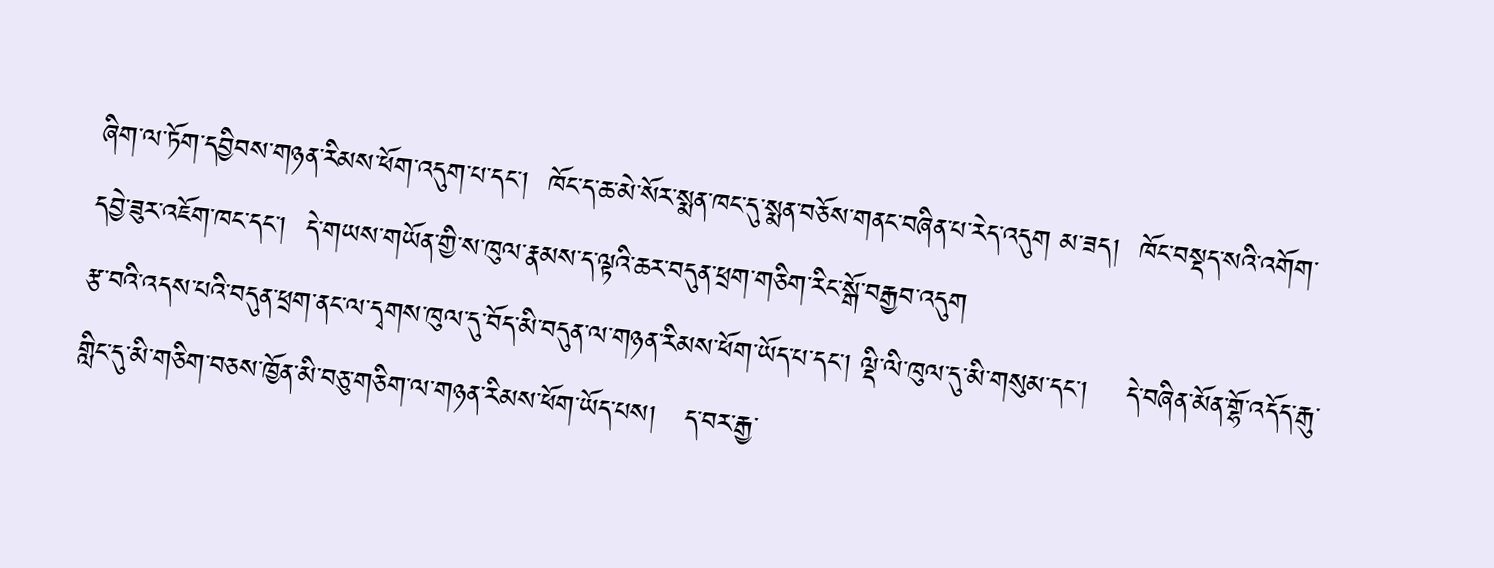ཞིག་ལ་ཏོག་དབྱིབས་གཉན་རིམས་ཕོག་འདུག་པ་དང་།  ཁོང་ད་ཆ་མེ་སོར་སྨན་ཁང་དུ་སྨན་བཅོས་གནང་བཞིན་པ་རེད་འདུག མ་ཟད།  ཁོང་བསྡད་སའི་འགོག་དབྱེ་ཟུར་འཇོག་ཁང་དང་།  དེ་གཡས་གཡོན་གྱི་ས་ཁུལ་རྣམས་ད་ལྟའི་ཆར་བདུན་ཕྲག་གཅིག་རིང་སྒོ་བརྒྱབ་འདུག
རྩ་བའི་འདས་པའི་བདུན་ཕྲག་ནང་ལ་དྭགས་ཁུལ་དུ་བོད་མི་བདུན་ལ་གཉན་རིམས་ཕོག་ཡོད་པ་དང་། ལྡི་ལི་ཁུལ་དུ་མི་གསུམ་དང་།    དེ་བཞིན་མོན་གྷོ་འདོད་རྒུ་གླིང་དུ་མི་གཅིག་བཅས་ཁྱོན་མི་བཅུ་གཅིག་ལ་གཉན་རིམས་ཕོག་ཡོད་པས།   ད་བར་རྒྱ་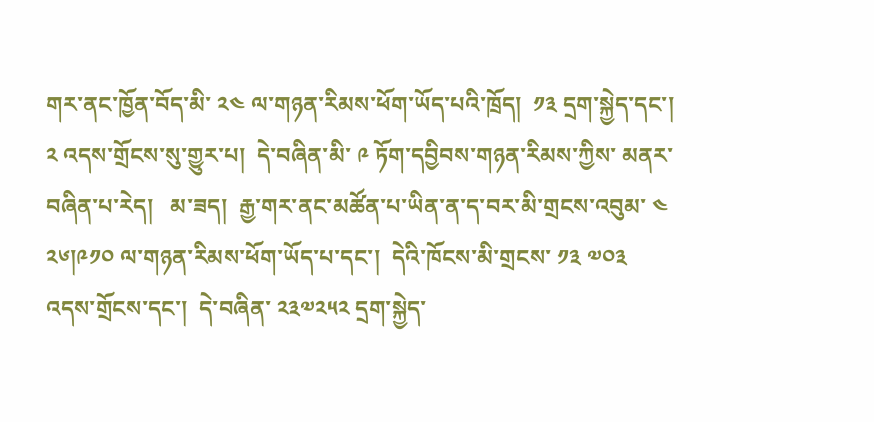གར་ནང་ཁྱོན་བོད་མི་ ༢༤ ལ་གཉན་རིམས་ཕོག་ཡོད་པའི་ཁྲོད།  ༡༣ དྲག་སྐྱེད་དང་།  ༢ འདས་གྲོངས་སུ་གྱུར་པ།  དེ་བཞིན་མི་ ༩ ཏོག་དབྱིབས་གཉན་རིམས་ཀྱིས་ མནར་བཞིན་པ་རེད།   མ་ཟད།  རྒྱ་གར་ནང་མཚོན་པ་ཡིན་ན་ད་བར་མི་གྲངས་འབུམ་ ༤ ༢༦།༩༡༠ ལ་གཉན་རིམས་ཕོག་ཡོད་པ་དང་།  དེའི་ཁོངས་མི་གྲངས་ ༡༣ ༧༠༣ འདས་གྲོངས་དང་།  དེ་བཞིན་ ༢༣༧༢༥༢ དྲག་སྐྱེད་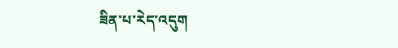ཟིན་པ་རེད་འདུག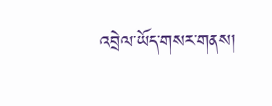འབྲེལ་ཡོད་གསར་གནས།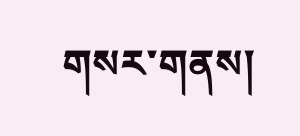གསར་གནས།